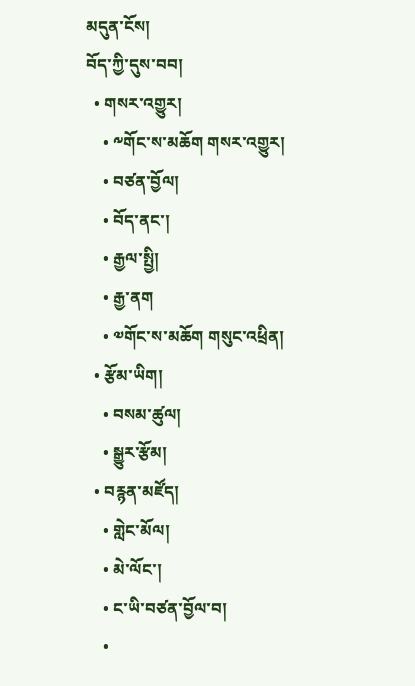མདུན་ངོས།
བོད་ཀྱི་དུས་བབ།
  • གསར་འགྱུར།
    • ༸གོང་ས་མཆོག གསར་འགྱུར།
    • བཙན་བྱོལ།
    • བོད་ནང་།
    • རྒྱལ་སྤྱི།
    • རྒྱ་ནག
    • ༧གོང་ས་མཆོག གསུང་འཕྲིན།
  • རྩོམ་ཡིག།
    • བསམ་ཚུལ།
    • སྒྱུར་རྩོམ།
  • བརྙན་མཛོད།
    • གླེང་མོལ།
    • མེ་ལོང་།
    • ང་ཡི་བཙན་བྱོལ་བ།
    •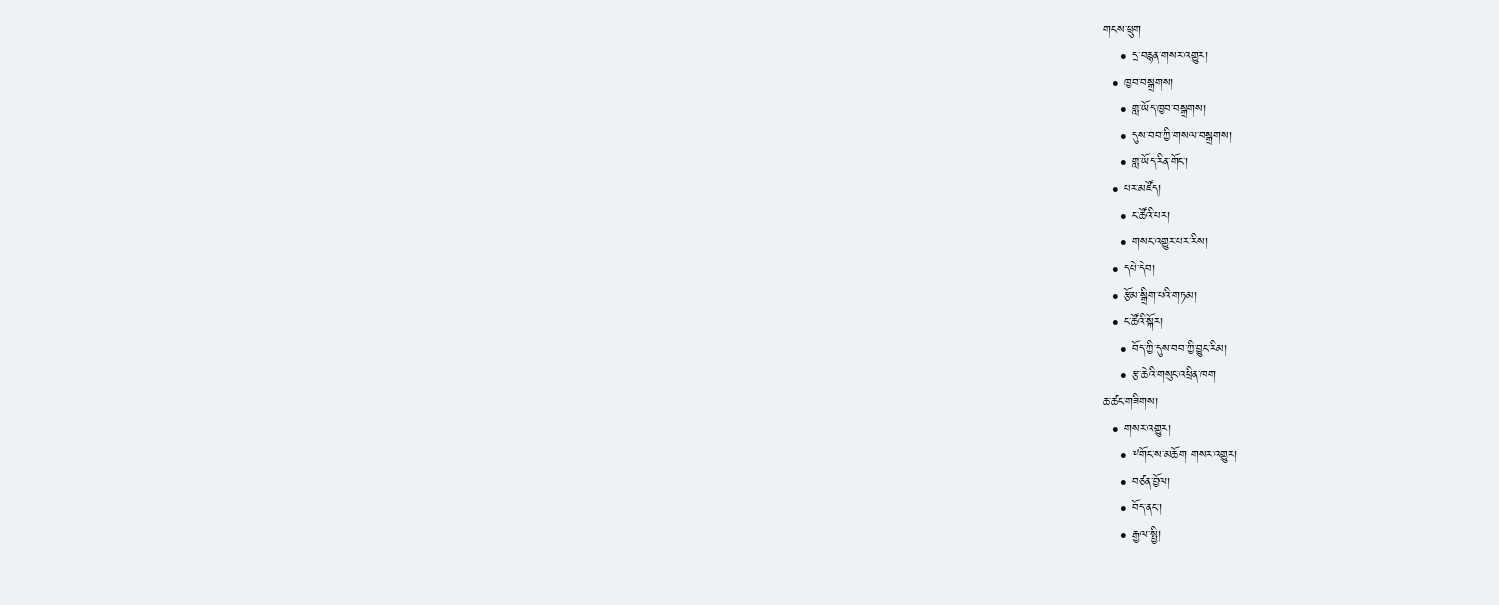གངས་ཕྲུག
    • དྲ་བརྙན་གསར་འགྱུར།
  • ཁྱབ་བསྒྲགས།
    • གླ་ཡོད་ཁྱབ་བསྒྲགས།
    • དུས་བབ་ཀྱི་གསལ་བསྒྲགས།
    • གླ་ཡོད་རིན་གོང་།
  • པར་མཛོད།
    • ང་ཚོའི་པར།
    • གསང་འགྱུར་པར་རིས།
  • དཔེ་དེབ།
  • རྩོམ་སྒྲིག་པའི་གཏམ།
  • ང་ཚོའི་སྐོར།
    • བོད་ཀྱི་དུས་བབ་ཀྱི་བྱུང་རིམ།
    • རྩ་ཆེའི་གསུང་འཕྲིན་ཁག
ཆ་ཚང་གཟིགས།
  • གསར་འགྱུར།
    • ༸གོང་ས་མཆོག གསར་འགྱུར།
    • བཙན་བྱོལ།
    • བོད་ནང་།
    • རྒྱལ་སྤྱི།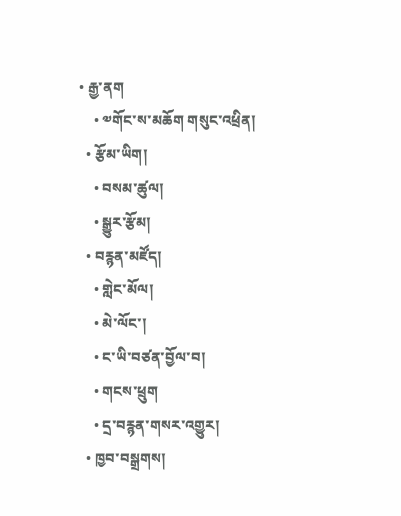• རྒྱ་ནག
    • ༧གོང་ས་མཆོག གསུང་འཕྲིན།
  • རྩོམ་ཡིག།
    • བསམ་ཚུལ།
    • སྒྱུར་རྩོམ།
  • བརྙན་མཛོད།
    • གླེང་མོལ།
    • མེ་ལོང་།
    • ང་ཡི་བཙན་བྱོལ་བ།
    • གངས་ཕྲུག
    • དྲ་བརྙན་གསར་འགྱུར།
  • ཁྱབ་བསྒྲགས།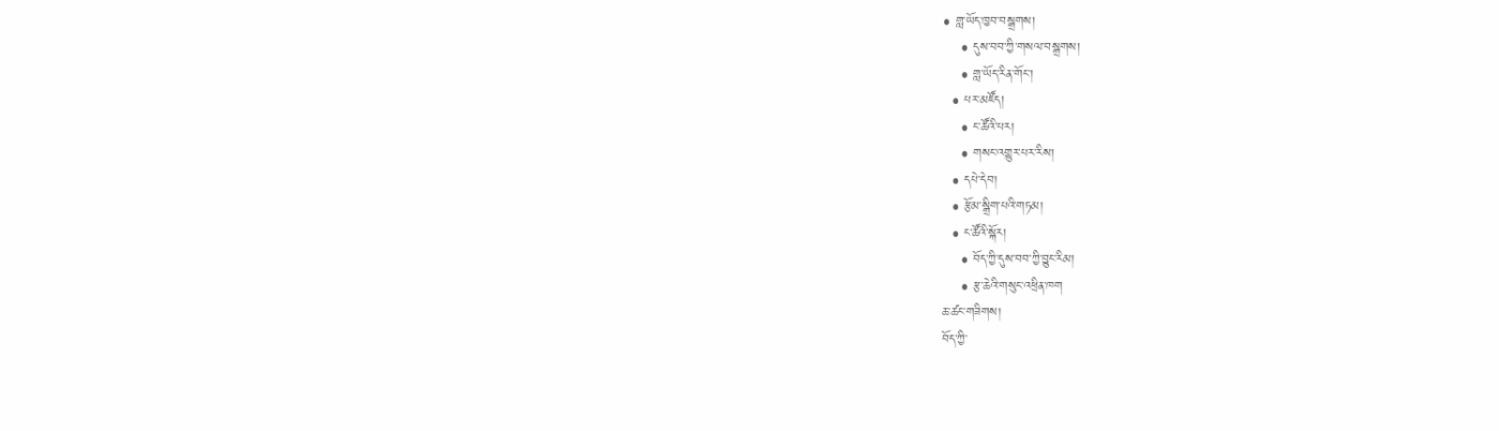• གླ་ཡོད་ཁྱབ་བསྒྲགས།
    • དུས་བབ་ཀྱི་གསལ་བསྒྲགས།
    • གླ་ཡོད་རིན་གོང་།
  • པར་མཛོད།
    • ང་ཚོའི་པར།
    • གསང་འགྱུར་པར་རིས།
  • དཔེ་དེབ།
  • རྩོམ་སྒྲིག་པའི་གཏམ།
  • ང་ཚོའི་སྐོར།
    • བོད་ཀྱི་དུས་བབ་ཀྱི་བྱུང་རིམ།
    • རྩ་ཆེའི་གསུང་འཕྲིན་ཁག
ཆ་ཚང་གཟིགས།
བོད་ཀྱི་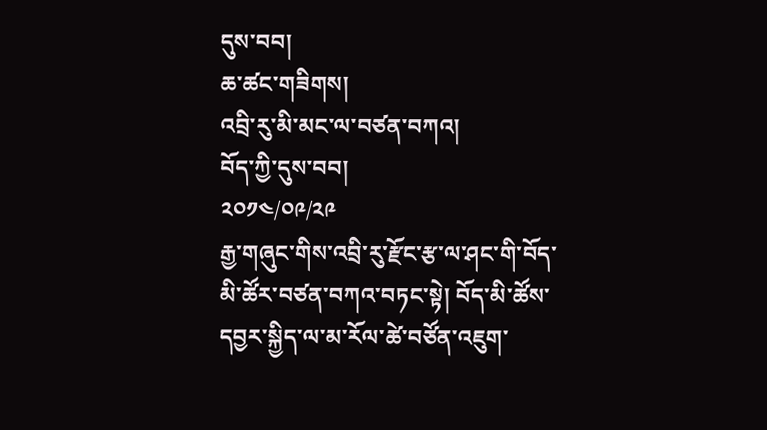དུས་བབ།
ཆ་ཚང་གཟིགས།
འབྲི་རུ་མི་མང་ལ་བཙན་བཀའ།
བོད་ཀྱི་དུས་བབ།
༢༠༡༤/༠༩/༢༩
རྒྱ་གཞུང་གིས་འབྲི་རུ་རྫོང་རྩ་ལ་ཤང་གི་བོད་མི་ཚོར་བཙན་བཀའ་བཏང་སྟེ། བོད་མི་ཚོས་དབྱར་སྐྱིད་ལ་མ་རོལ་ཚེ་བཙོན་འཇུག་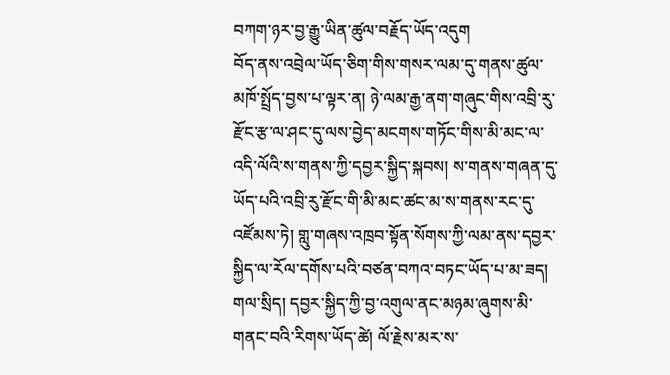བཀག་ཉར་བྱ་རྒྱུ་ཡིན་ཚུལ་བརྗོད་ཡོད་འདུག
བོད་ནས་འབྲེལ་ཡོད་ཅིག་གིས་གསར་ལམ་དུ་གནས་ཚུལ་མཁོ་སྤྲོད་བྱས་པ་ལྟར་ན། ཉེ་ལམ་རྒྱ་ནག་གཞུང་གིས་འབྲི་རུ་རྫོང་རྩ་ལ་ཤང་དུ་ལས་བྱེད་མངགས་གཏོང་གིས་མི་མང་ལ་འདི་ལོའི་ས་གནས་ཀྱི་དབྱར་སྐྱིད་སྐབས། ས་གནས་གཞན་དུ་ཡོད་པའི་འབྲི་རུ་རྫོང་གི་མི་མང་ཚང་མ་ས་གནས་རང་དུ་འཛོམས་ཏེ། གླུ་གཞས་འཁྲབ་སྟོན་སོགས་ཀྱི་ལམ་ནས་དབྱར་སྐྱིད་ལ་རོལ་དགོས་པའི་བཙན་བཀའ་བཏང་ཡོད་པ་མ་ཟད། གལ་སྲིད། དབྱར་སྐྱིད་ཀྱི་བྱ་འགུལ་ནང་མཉམ་ཞུགས་མི་གནང་བའི་རིགས་ཡོད་ཚེ། ལོ་རྗེས་མར་ས་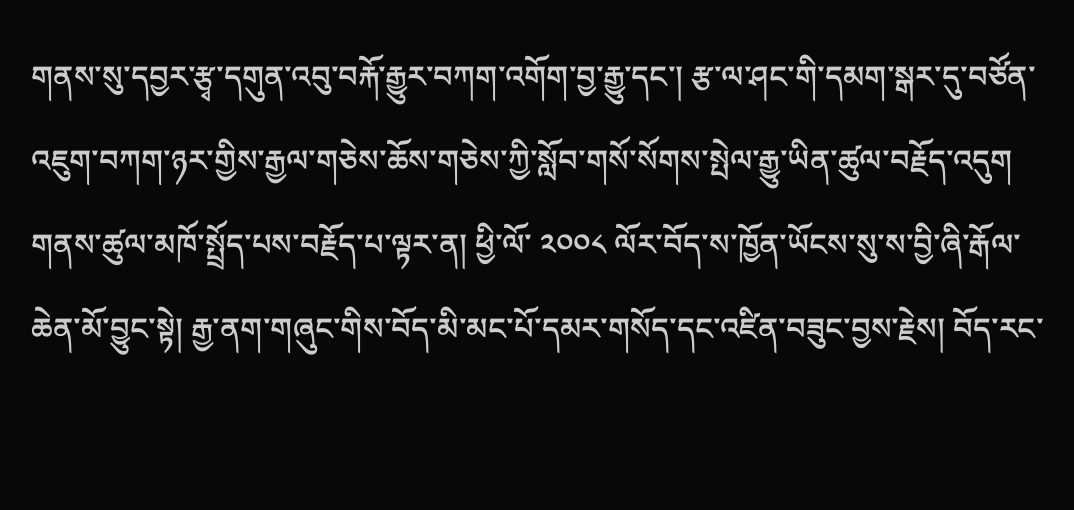གནས་སུ་དབྱར་རྩྭ་དགུན་འབུ་བརྐོ་རྒྱུར་བཀག་འགོག་བྱ་རྒྱུ་དང་། རྩ་ལ་ཤང་གི་དམག་སྒར་དུ་བཙོན་འཇུག་བཀག་ཉར་གྱིས་རྒྱལ་གཅེས་ཆོས་གཅེས་ཀྱི་སློབ་གསོ་སོགས་སྤེལ་རྒྱུ་ཡིན་ཚུལ་བརྗོད་འདུག
གནས་ཚུལ་མཁོ་སྤྲོད་པས་བརྗོད་པ་ལྟར་ན། ཕྱི་ལོ་ ༢༠༠༨ ལོར་བོད་ས་ཁྱོན་ཡོངས་སུ་ས་བྱི་ཞི་རྒོལ་ཆེན་མོ་བྱུང་སྟེ། རྒྱ་ནག་གཞུང་གིས་བོད་མི་མང་པོ་དམར་གསོད་དང་འཛིན་བཟུང་བྱས་རྗེས། བོད་རང་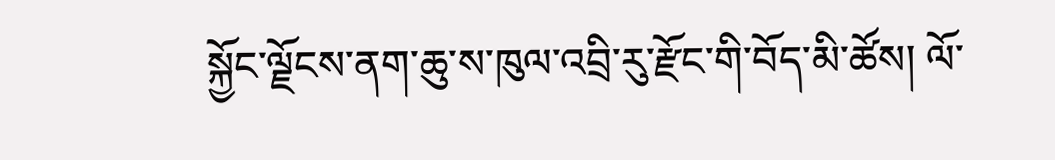སྐྱོང་ལྗོངས་ནག་ཆུ་ས་ཁུལ་འབྲི་རུ་རྫོང་གི་བོད་མི་ཚོས། ལོ་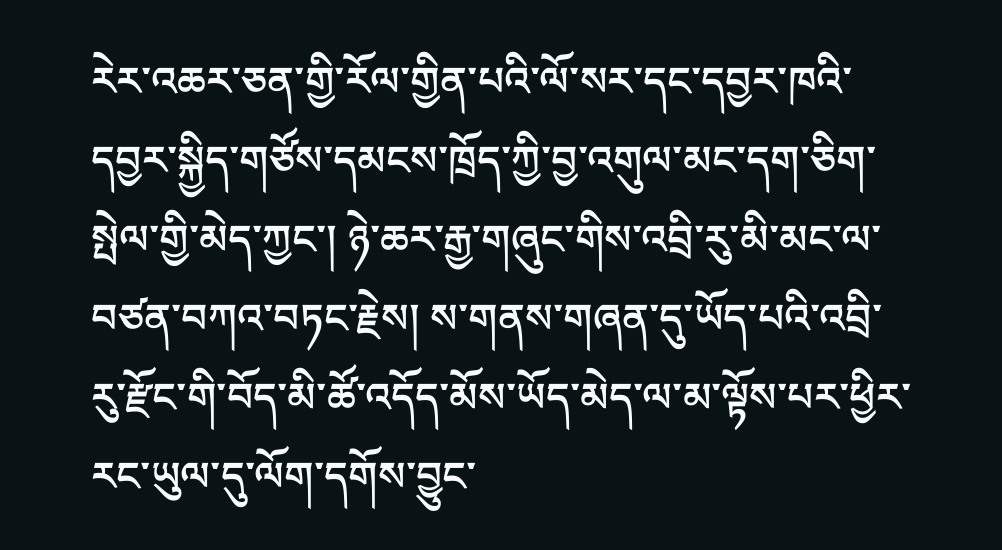རེར་འཆར་ཅན་གྱི་རོལ་གྱིན་པའི་ལོ་སར་དང་དབྱར་ཁའི་དབྱར་སྐྱིད་གཙོས་དམངས་ཁྲོད་ཀྱི་བྱ་འགུལ་མང་དག་ཅིག་སྤེལ་གྱི་མེད་ཀྱང་། ཉེ་ཆར་རྒྱ་གཞུང་གིས་འབྲི་རུ་མི་མང་ལ་བཙན་བཀའ་བཏང་རྗེས། ས་གནས་གཞན་དུ་ཡོད་པའི་འབྲི་རུ་རྫོང་གི་བོད་མི་ཚོ་འདོད་མོས་ཡོད་མེད་ལ་མ་ལྟོས་པར་ཕྱིར་རང་ཡུལ་དུ་ལོག་དགོས་བྱུང་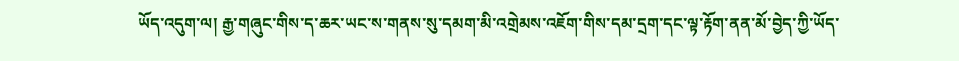ཡོད་འདུག་ལ། རྒྱ་གཞུང་གིས་ད་ཆར་ཡང་ས་གནས་སུ་དམག་མི་འགྲེམས་འཇོག་གིས་དམ་དྲག་དང་ལྟ་རྟོག་ནན་མོ་བྱེད་ཀྱི་ཡོད་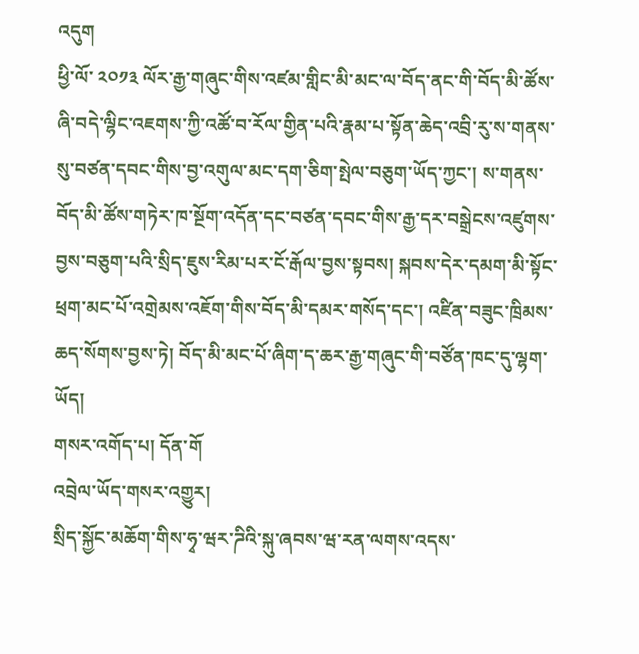འདུག
ཕྱི་ལོ་ ༢༠༡༣ ལོར་རྒྱ་གཞུང་གིས་འཛམ་གླིང་མི་མང་ལ་བོད་ནང་གི་བོད་མི་ཚོས་ཞི་བདེ་ལྷིང་འཇགས་ཀྱི་འཚོ་བ་རོལ་གྱིན་པའི་རྣམ་པ་སྟོན་ཆེད་འབྲི་རུ་ས་གནས་སུ་བཙན་དབང་གིས་བྱ་འགུལ་མང་དག་ཅིག་སྤེལ་བཅུག་ཡོད་ཀྱང་། ས་གནས་བོད་མི་ཚོས་གཏེར་ཁ་སྔོག་འདོན་དང་བཙན་དབང་གིས་རྒྱ་དར་བསྒྲེངས་འཛུགས་བྱས་བཅུག་པའི་སྲིད་ཇུས་རིམ་པར་ངོ་རྒོལ་བྱས་སྟབས། སྐབས་དེར་དམག་མི་སྟོང་ཕྲག་མང་པོ་འགྲེམས་འཇོག་གིས་བོད་མི་དམར་གསོད་དང་། འཛིན་བཟུང་ཁྲིམས་ཆད་སོགས་བྱས་ཏེ། བོད་མི་མང་པོ་ཞིག་ད་ཆར་རྒྱ་གཞུང་གི་བཙོན་ཁང་དུ་ལྷག་ཡོད།
གསར་འགོད་པ། དོན་གོ
འབྲེལ་ཡོད་གསར་འགྱུར།
སྲིད་སྐྱོང་མཆོག་གིས་ཧྭ་ཝར་ཌིའི་སྐུ་ཞབས་ཝ་རན་ལགས་འདས་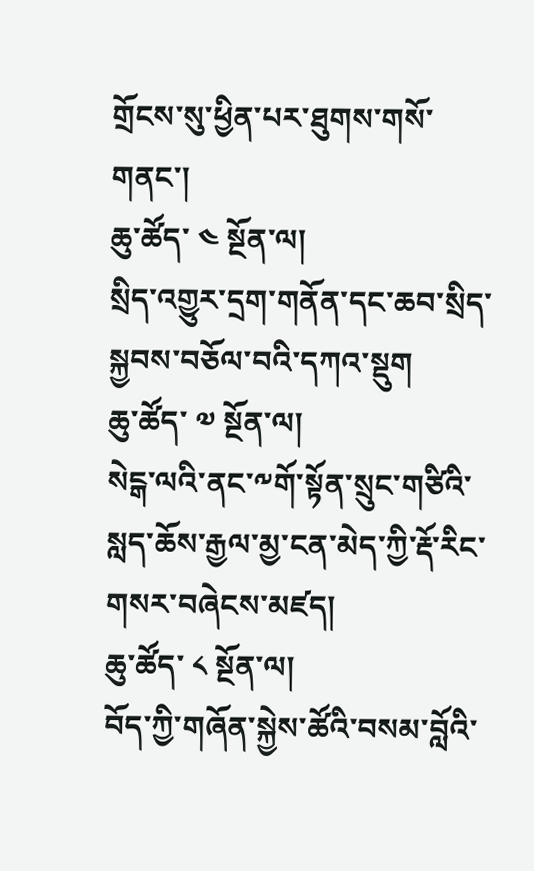གྲོངས་སུ་ཕྱིན་པར་ཐུགས་གསོ་གནང་།
ཆུ་ཚོད་ ༤ སྔོན་ལ།
སྲིད་འགྱུར་དྲག་གནོན་དང་ཆབ་སྲིད་སྐྱབས་བཅོལ་བའི་དཀའ་སྡུག
ཆུ་ཚོད་ ༧ སྔོན་ལ།
སེངྒ་ལའི་ནང་༸གོ་སྟོན་སྲུང་གཙིའི་སླད་ཆོས་རྒྱལ་མྱ་ངན་མེད་ཀྱི་རྡོ་རིང་གསར་བཞེངས་མཛད།
ཆུ་ཚོད་ ༨ སྔོན་ལ།
བོད་ཀྱི་གཞོན་སྐྱེས་ཚོའི་བསམ་བློའི་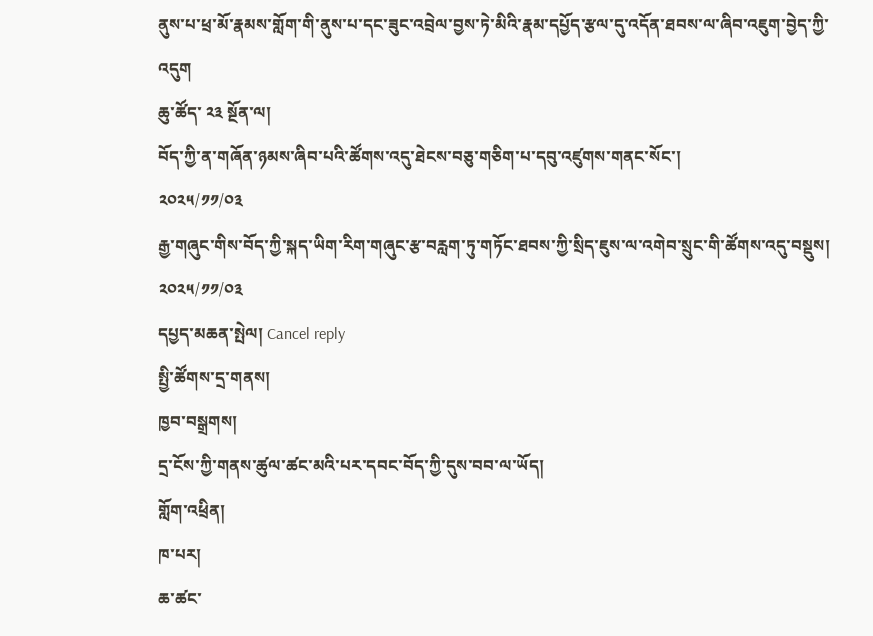ནུས་པ་ཕྲ་མོ་རྣམས་གློག་གི་ནུས་པ་དང་ཟུང་འབྲེལ་བྱས་ཏེ་མིའི་རྣམ་དཔྱོད་རྩལ་དུ་འདོན་ཐབས་ལ་ཞིབ་འཇུག་བྱེད་ཀྱི་འདུག
ཆུ་ཚོད་ ༢༣ སྔོན་ལ།
བོད་ཀྱི་ན་གཞོན་ཉམས་ཞིབ་པའི་ཚོགས་འདུ་ཐེངས་བཅུ་གཅིག་པ་དབུ་འཛུགས་གནང་སོང་།
༢༠༢༥/༡༡/༠༣
རྒྱ་གཞུང་གིས་བོད་ཀྱི་སྐད་ཡིག་རིག་གཞུང་རྩ་བརླག་ཏུ་གཏོང་ཐབས་ཀྱི་སྲིད་ཇུས་ལ་འགེབ་སྲུང་གི་ཚོགས་འདུ་བསྡུས།
༢༠༢༥/༡༡/༠༣
དཔྱད་མཆན་སྤེལ། Cancel reply
སྤྱི་ཚོགས་དྲ་གནས།
ཁྱབ་བསྒྲགས།
དྲ་ངོས་ཀྱི་གནས་ཚུལ་ཚང་མའི་པར་དབང་བོད་ཀྱི་དུས་བབ་ལ་ཡོད།
གློག་འཕྲིན།
ཁ་པར།
ཆ་ཚང་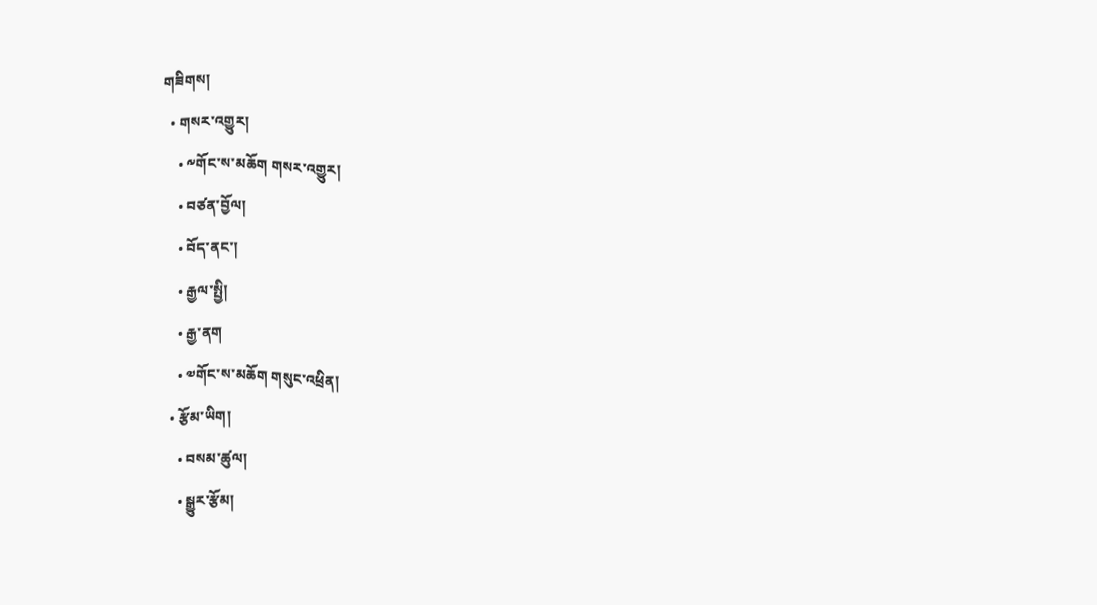གཟིགས།
  • གསར་འགྱུར།
    • ༸གོང་ས་མཆོག གསར་འགྱུར།
    • བཙན་བྱོལ།
    • བོད་ནང་།
    • རྒྱལ་སྤྱི།
    • རྒྱ་ནག
    • ༧གོང་ས་མཆོག གསུང་འཕྲིན།
  • རྩོམ་ཡིག།
    • བསམ་ཚུལ།
    • སྒྱུར་རྩོམ།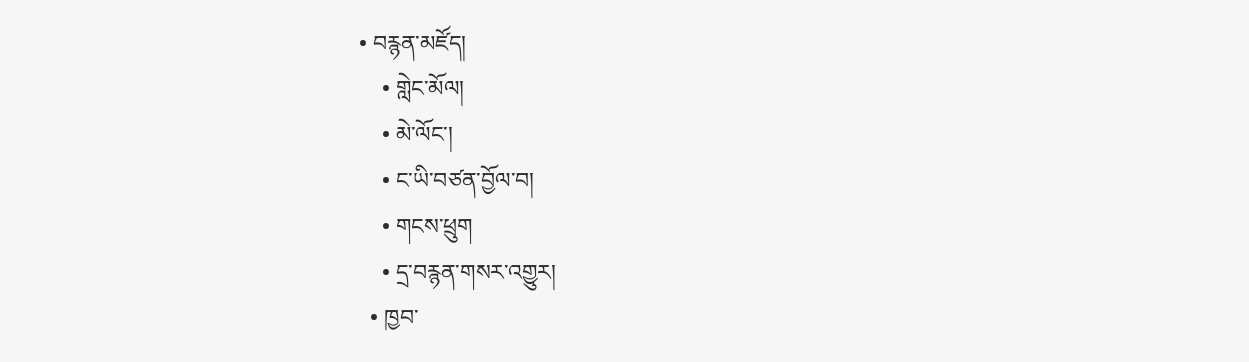• བརྙན་མཛོད།
    • གླེང་མོལ།
    • མེ་ལོང་།
    • ང་ཡི་བཙན་བྱོལ་བ།
    • གངས་ཕྲུག
    • དྲ་བརྙན་གསར་འགྱུར།
  • ཁྱབ་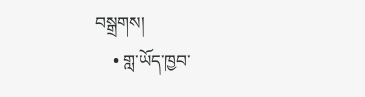བསྒྲགས།
    • གླ་ཡོད་ཁྱབ་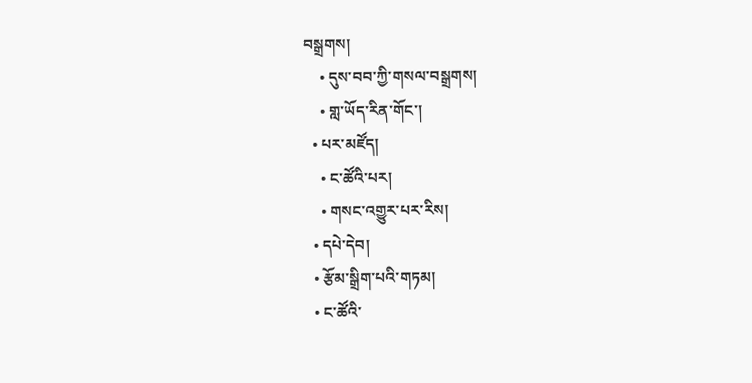བསྒྲགས།
    • དུས་བབ་ཀྱི་གསལ་བསྒྲགས།
    • གླ་ཡོད་རིན་གོང་།
  • པར་མཛོད།
    • ང་ཚོའི་པར།
    • གསང་འགྱུར་པར་རིས།
  • དཔེ་དེབ།
  • རྩོམ་སྒྲིག་པའི་གཏམ།
  • ང་ཚོའི་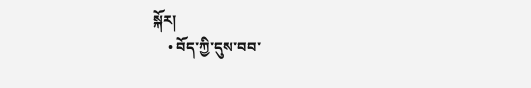སྐོར།
    • བོད་ཀྱི་དུས་བབ་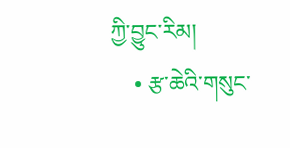ཀྱི་བྱུང་རིམ།
    • རྩ་ཆེའི་གསུང་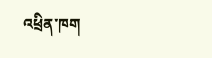འཕྲིན་ཁག